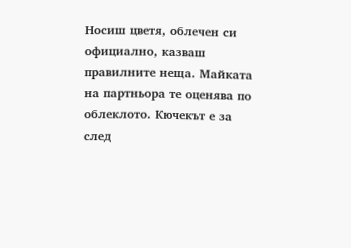Носиш цветя, облечен си официално, казваш правилните неща. Майката на партньора те оценява по облеклото. Кючекът е за след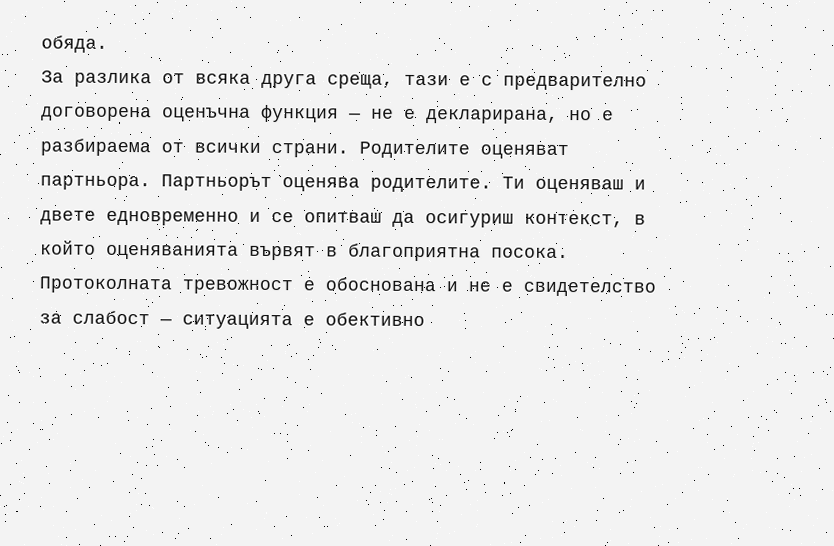обяда.
За разлика от всяка друга среща, тази е с предварително договорена оценъчна функция — не е декларирана, но е разбираема от всички страни. Родителите оценяват партньора. Партньорът оценява родителите. Ти оценяваш и двете едновременно и се опитваш да осигуриш контекст, в който оценяванията вървят в благоприятна посока. Протоколната тревожност е обоснована и не е свидетелство за слабост — ситуацията е обективно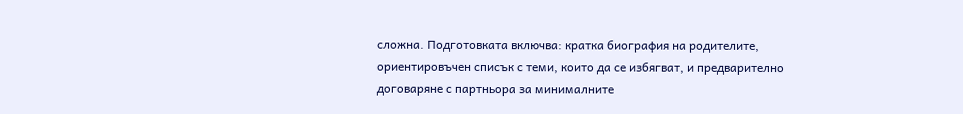сложна. Подготовката включва: кратка биография на родителите, ориентировъчен списък с теми, които да се избягват, и предварително договаряне с партньора за минималните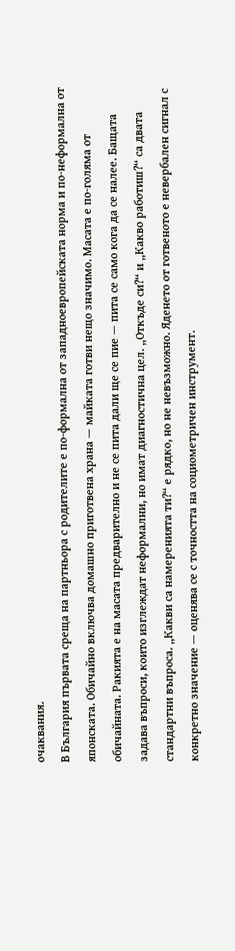очаквания.
В България първата среща на партньора с родителите е по-формална от западноевропейската норма и по-неформална от японската. Обичайно включва домашно приготвена храна — майката готви нещо значимо. Масата е по-голяма от обичайната. Ракията е на масата предварително и не се пита дали ще се пие — пита се само кога да се налее. Бащата задава въпроси, които изглеждат неформални, но имат диагностична цел. „Откъде си?“ и „Какво работиш?“ са двата стандартни въпроса. „Какви са намеренията ти?“ е рядко, но не невъзможно. Яденето от готвеното е невербален сигнал с конкретно значение — оценява се с точността на социометричен инструмент.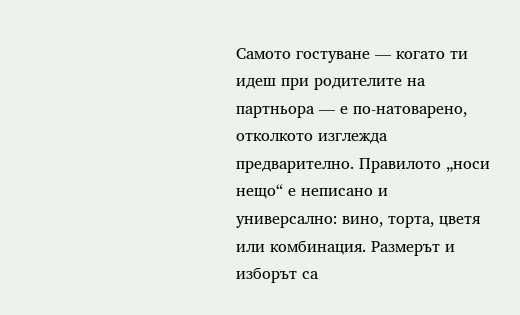Самото гостуване — когато ти идеш при родителите на партньора — е по-натоварено, отколкото изглежда предварително. Правилото „носи нещо“ е неписано и универсално: вино, торта, цветя или комбинация. Размерът и изборът са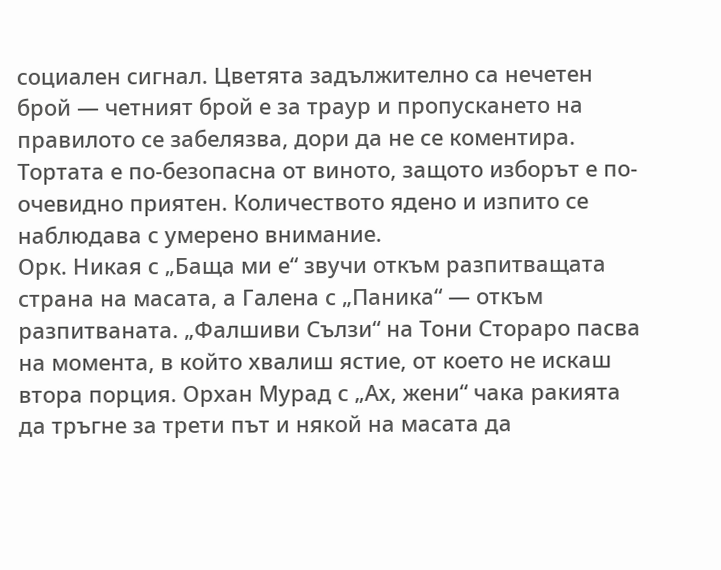социален сигнал. Цветята задължително са нечетен брой — четният брой е за траур и пропускането на правилото се забелязва, дори да не се коментира. Тортата е по-безопасна от виното, защото изборът е по-очевидно приятен. Количеството ядено и изпито се наблюдава с умерено внимание.
Орк. Никая с „Баща ми е“ звучи откъм разпитващата страна на масата, а Галена с „Паника“ — откъм разпитваната. „Фалшиви Сълзи“ на Тони Стораро пасва на момента, в който хвалиш ястие, от което не искаш втора порция. Орхан Мурад с „Ах, жени“ чака ракията да тръгне за трети път и някой на масата да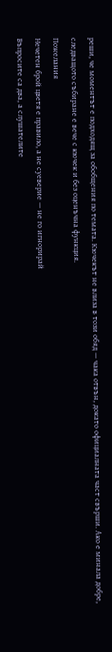реши, че моментът е подходящ за обобщения по темата. Кючекът не влиза в този обяд — чака отвън, докато официалната част свърши. Ако е минала добре, следващото събиране е вече с кючек и без оценъчна функция.
Пожелания
Нечетен брой цветя е правило, а не суеверие — не го игнорирай
Въпросите са два, а слушателите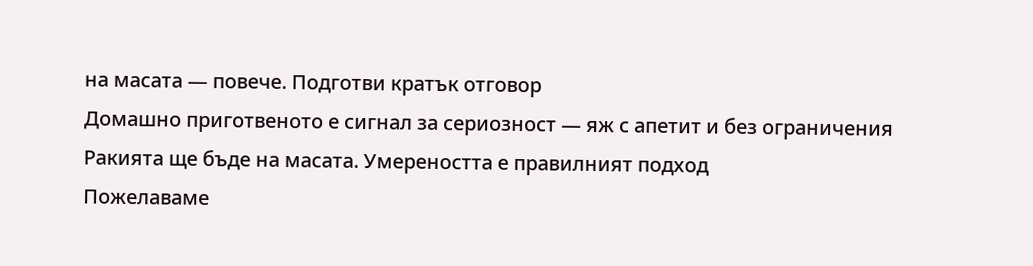на масата — повече. Подготви кратък отговор
Домашно приготвеното е сигнал за сериозност — яж с апетит и без ограничения
Ракията ще бъде на масата. Умереността е правилният подход
Пожелаваме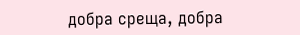добра среща, добра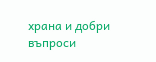храна и добри въпроси